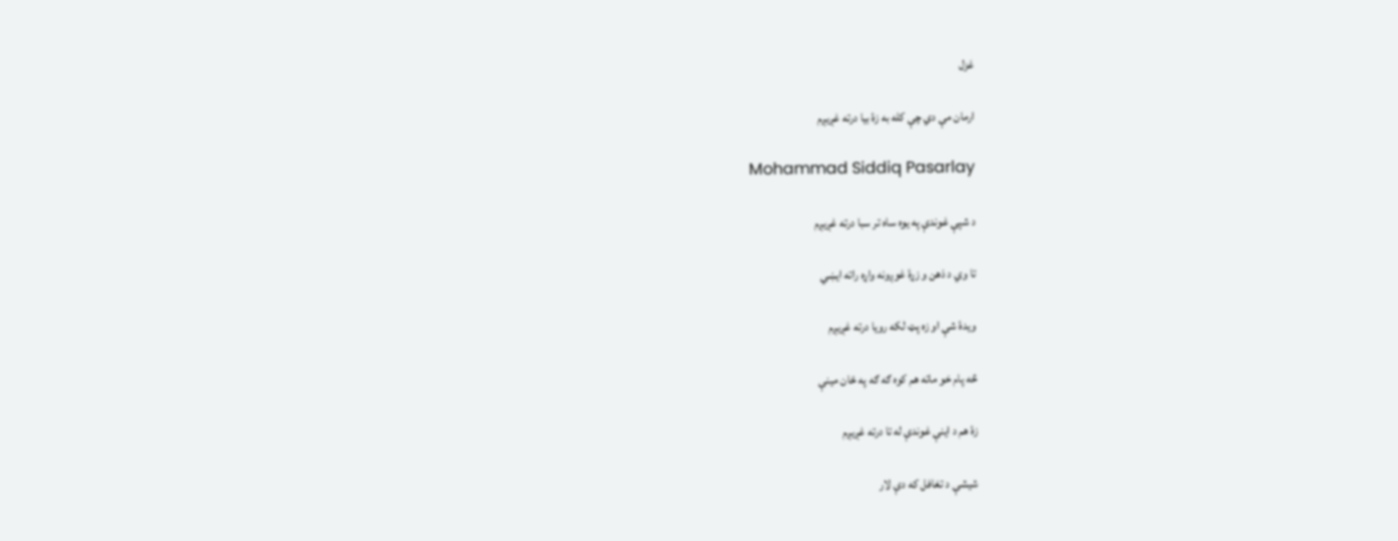غزل

ارمان مې دي چې کله به زۀ بيا درته غږيږم

Mohammad Siddiq Pasarlay

د شپې غوندې په يوه ساه تر سبا درته غږيږم

تا وي د ذهن و زړۀ غوږونه واړه راته ايښي

ويدۀ شې او زه پټ لکه رويا درته غږيږم

څه پام خو ماته هم کوه ګه ګه په ځان مينې

زۀ هم د اينې غوندې له تا درته غږيږم

شيشې د تغافل که دې لار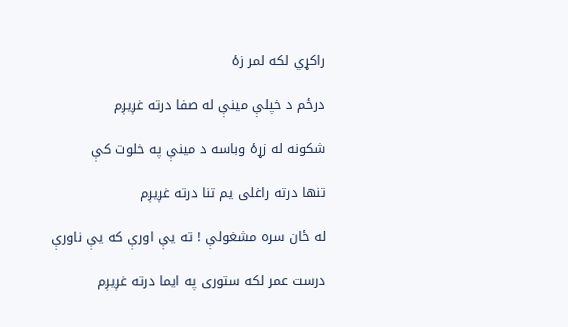راکړي لکه لمر زۀ

درځم د خپلې مينې له صفا درته غږيږم

شکونه له زړۀ وباسه د مينې په خلوت کې

تنها درته راغلی يم تنا درته غږيږم

له ځان سره مشغولې ! ته يې اورې که يې ناورې

درست عمر لکه ستوری په ايما درته غږيږم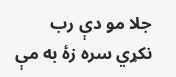جلا مو دې رب نکړي سره زۀ به مې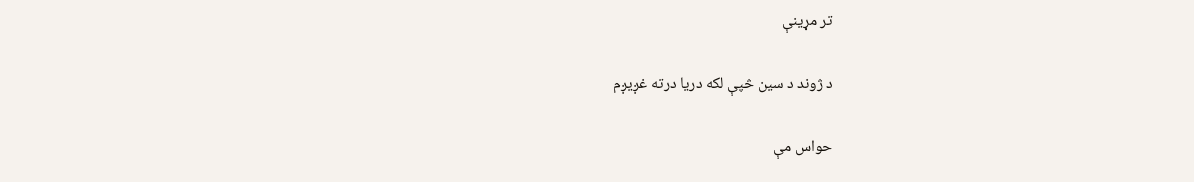تر مړينې

د ژوند د سين څپې لکه دريا درته غږيږم

حواس مې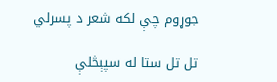جوړوم چې لکه شعر د پسرلي

تل تل ستا له سپېڅلې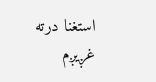استغنا درته غږيږم